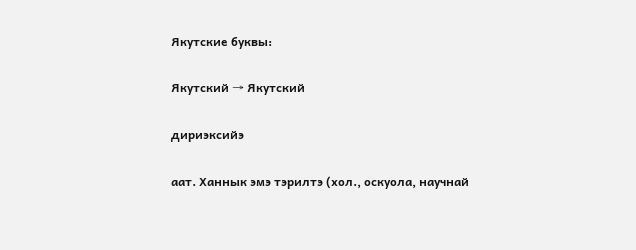Якутские буквы:

Якутский → Якутский

дириэксийэ

аат. Ханнык эмэ тэрилтэ (хол., оскуола, научнай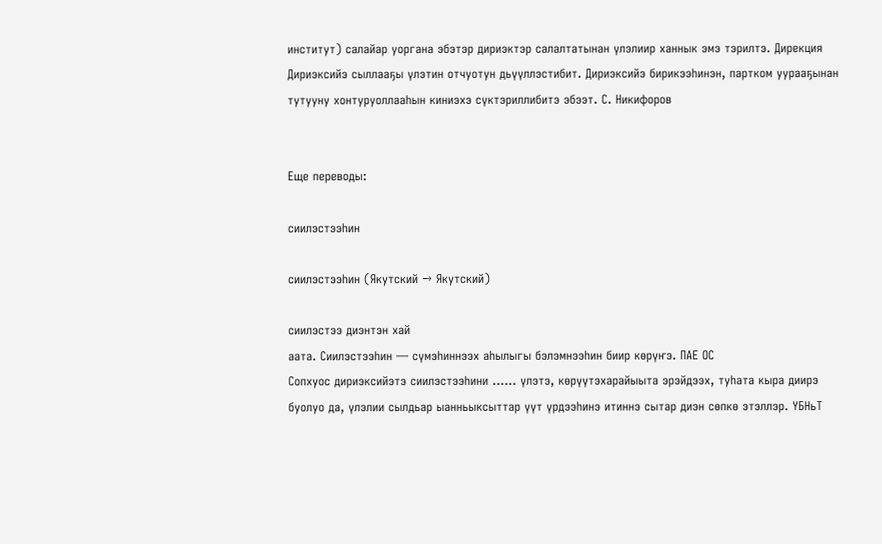институт) салайар уоргана эбэтэр дириэктэр салалтатынан үлэлиир ханнык эмэ тэрилтэ. Дирекция
Дириэксийэ сыллааҕы үлэтин отчуотун дьүүллэстибит. Дириэксийэ бирикээһинэн, партком уурааҕынан тутууну хонтуруоллааһын киниэхэ сүктэриллибитэ эбээт. С. Никифоров


Еще переводы:

сиилэстээһин

сиилэстээһин (Якутский → Якутский)

сиилэстээ диэнтэн хай
аата. Сиилэстээһин — сүмэһиннээх аһылыгы бэлэмнээһин биир көрүҥэ. ПАЕ ОС
Сопхуос дириэксийэтэ сиилэстээһини …… үлэтэ, көрүүтэхарайыыта эрэйдээх, туһата кыра диирэ буолуо да, үлэлии сылдьар ыанньыксыттар үүт үрдээһинэ итиннэ сытар диэн сөпкө этэллэр. ҮБНьТ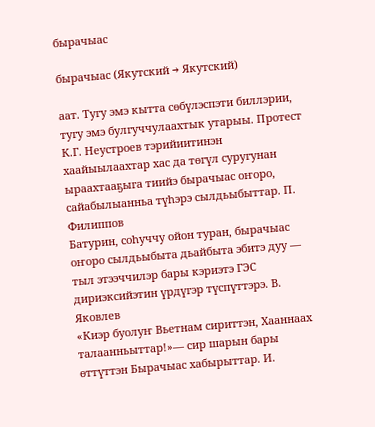бырачыас

бырачыас (Якутский → Якутский)

аат. Тугу эмэ кытта сөбүлэспэти биллэрии, тугу эмэ булгуччулаахтык утарыы. Протест
К.Г. Неустроев тэрийиитинэн хаайыылаахтар хас да төгүл суругунан ыраахтааҕыга тиийэ бырачыас оҥоро, сайабылыанньа түһэрэ сылдьыбыттар. П. Филиппов
Батурин, соһуччу ойон туран, бырачыас оҥоро сылдьыбыта дьайбыта эбитэ дуу — тыл этээччилэр бары кэриэтэ ГЭС дириэксийэтин үрдүгэр түспүттэрэ. В. Яковлев
«Киэр буолуҥ Вьетнам сириттэн, Хааннаах талаанньыттар!»— сир шарын бары өттүттэн Бырачыас хабырыттар. И.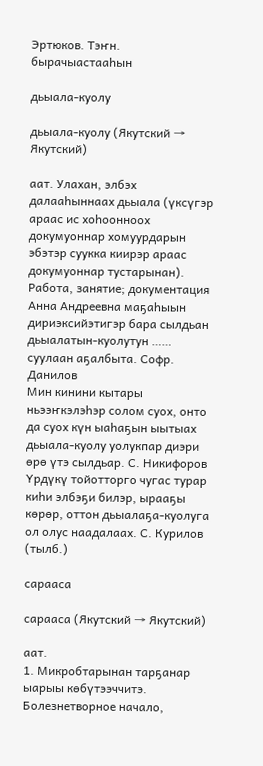Эртюков. Тэҥн. бырачыастааһын

дьыала-куолу

дьыала-куолу (Якутский → Якутский)

аат. Улахан, элбэх далааһыннаах дьыала (үксүгэр араас ис хоһоонноох докумуоннар хомуурдарын эбэтэр суукка киирэр араас докумуоннар тустарынан). Работа, занятие; документация
Анна Андреевна маҕаһыын дириэксийэтигэр бара сылдьан дьыалатын-куолутун …… суулаан аҕалбыта. Софр. Данилов
Мин кинини кытары ньээҥкэлэһэр солом суох, онто да суох күн ыаһаҕын ыытыах дьыала-куолу уолукпар диэри өрө үтэ сылдьар. С. Никифоров
Үрдүкү тойотторго чугас турар киһи элбэҕи билэр, ырааҕы көрөр, оттон дьыалаҕа-куолуга ол олус наадалаах. С. Курилов (тылб.)

сарааса

сарааса (Якутский → Якутский)

аат.
1. Микробтарынан тарҕанар ыарыы көбүтээччитэ. Болезнетворное начало,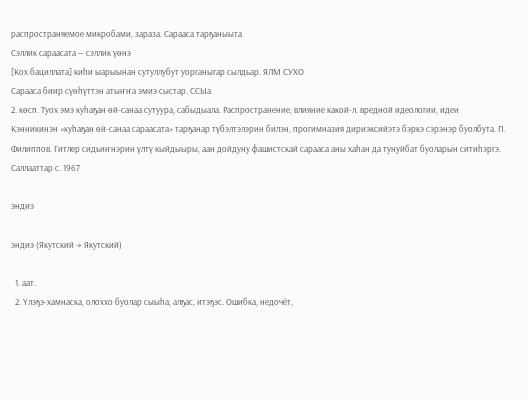распространяемое микробами, зараза. Сарааса тарҕаныыта
Сэллик сараасата — сэллик үөнэ
[Кох бациллата] киһи ыарыынан сутуллубут уорганыгар сылдьар. ЯЛМ СУХО
Сарааса биир сүөһүттэн атыҥҥа эмиэ сыстар. ССЫа
2. көсп. Туох эмэ куһаҕан өй-санаа сутуура, сабыдыала. Распространение, влияние какой-л. вредной идеологии, идеи
Кэнникинэн «куһаҕан өй-санаа сараасата» тарҕанар түбэлтэлэрин билэн, прогимназия дириэксийэтэ бэркэ сэрэнэр буолбута. П. Филиппов. Гитлер сидьиҥнэрин үлтү кыйдыыры, аан дойдуну фашистскай сарааса аны хаһан да тунуйбат буоларын ситиһэргэ. Саллааттар с. 1967

эндиэ

эндиэ (Якутский → Якутский)

  1. аат.
  2. Үлэҕэ-хамнаска, олоххо буолар сыыһа, алҕас, итэҕэс. Ошибка, недочёт,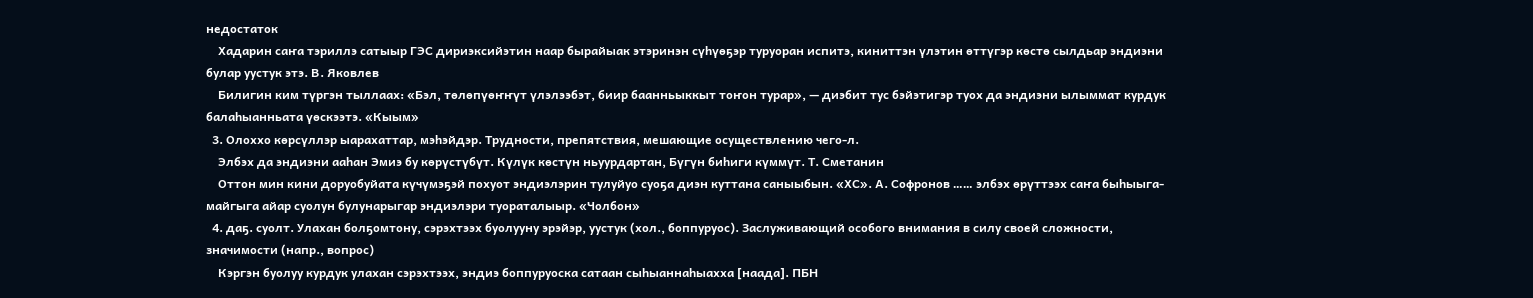недостаток
    Хадарин саҥа тэриллэ сатыыр ГЭС дириэксийэтин наар бырайыак этэринэн сүһүөҕэр туруоран испитэ, киниттэн үлэтин өттүгэр көстө сылдьар эндиэни булар уустук этэ. В. Яковлев
    Билигин ким түргэн тыллаах: «Бэл, төлөпүөҥҥүт үлэлээбэт, биир баанньыккыт тоҥон турар», — диэбит тус бэйэтигэр туох да эндиэни ылыммат курдук балаһыанньата үөскээтэ. «Кыым»
  3. Олоххо көрсүллэр ыарахаттар, мэһэйдэр. Трудности, препятствия, мешающие осуществлению чего-л.
    Элбэх да эндиэни ааһан Эмиэ бу көрүстүбүт. Күлүк көстүн ньуурдартан, Бүгүн биһиги күммүт. Т. Сметанин
    Оттон мин кини доруобуйата күчүмэҕэй похуот эндиэлэрин тулуйуо суоҕа диэн куттана саныыбын. «ХС». А. Софронов …… элбэх өрүттээх саҥа быһыыга-майгыга айар суолун булунарыгар эндиэлэри туораталыыр. «Чолбон»
  4. даҕ. суолт. Улахан болҕомтону, сэрэхтээх буолууну эрэйэр, уустук (хол., боппуруос). Заслуживающий особого внимания в силу своей сложности, значимости (напр., вопрос)
    Кэргэн буолуу курдук улахан сэрэхтээх, эндиэ боппуруоска сатаан сыһыаннаһыахха [наада]. ПБН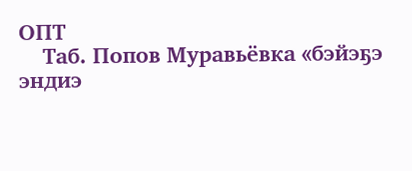ОПТ
    Таб. Попов Муравьёвка «бэйэҕэ эндиэ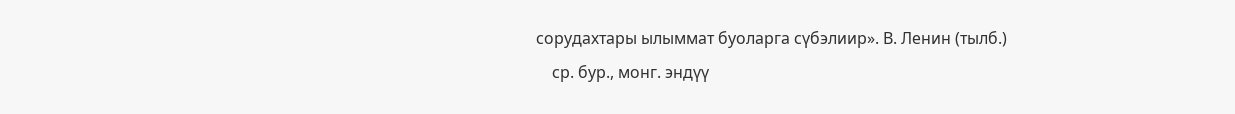сорудахтары ылыммат буоларга сүбэлиир». В. Ленин (тылб.)
    ср. бур., монг. эндүү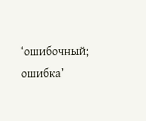‘ошибочный; ошибка’